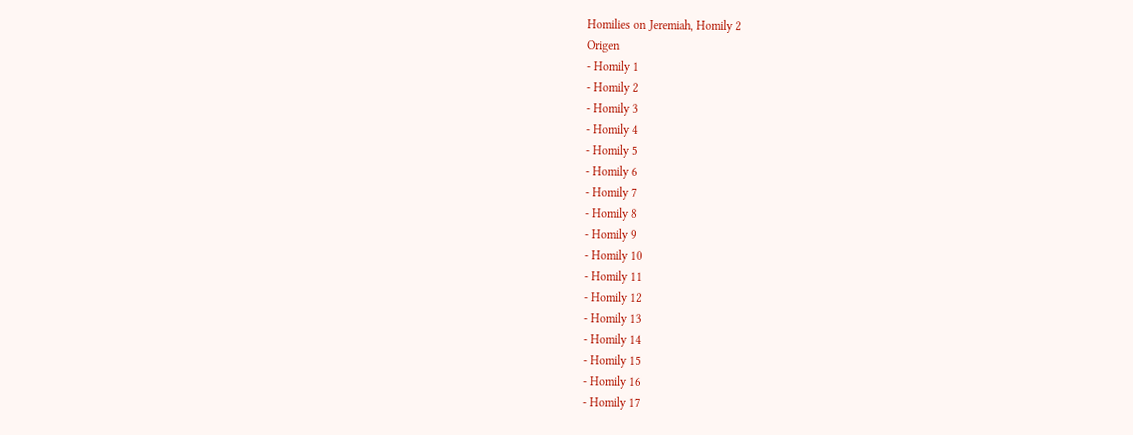Homilies on Jeremiah, Homily 2
Origen
- Homily 1
- Homily 2
- Homily 3
- Homily 4
- Homily 5
- Homily 6
- Homily 7
- Homily 8
- Homily 9
- Homily 10
- Homily 11
- Homily 12
- Homily 13
- Homily 14
- Homily 15
- Homily 16
- Homily 17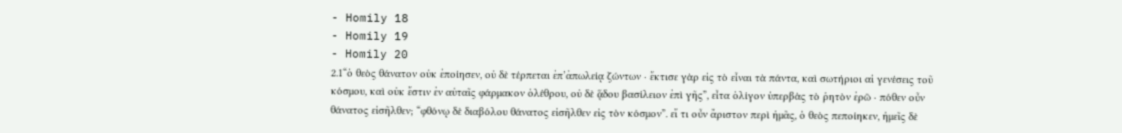- Homily 18
- Homily 19
- Homily 20
2.1“ὁ θεὸς θάνατον οὐκ ἐποίησεν, οὐ δὲ τέρπεται ἐπ’ἀπωλείᾳ ζώντων · ἔκτισε γὰρ εἰς τὸ εἶναι τὰ πάντα, καὶ σωτήριοι αἱ γενέσεις τοῦ κόσμου, καὶ οὐκ ἔστιν ἐν αὐταῖς φάρμακον ὀλέθρου, οὐ δὲ ᾅδου βασίλειον ἐπὶ γῆς”, εἶτα ὀλίγον ὑπερβὰς τὸ ῥητὸν ἐρῶ · πόθεν οὖν θάνατος εἰσῆλθεν; “φθόνῳ δὲ διαβόλου θάνατος εἰσῆλθεν εἰς τὸν κόσμον”. εἴ τι οὖν ἄριστον περὶ ἡμᾶς, ὁ θεὸς πεποίηκεν, ἡμεῖς δὲ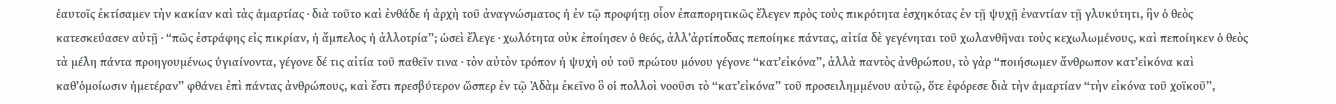ἑαυτοῖς ἐκτίσαμεν τὴν κακίαν καὶ τὰς ἁμαρτίας · διὰ τοῦτο καὶ ἐνθάδε ἡ ἀρχὴ τοῦ ἀναγνώσματος ἡ ἐν τῷ προφήτῃ οἷον ἐπαπορητικῶς ἔλεγεν πρὸς τοὺς πικρότητα ἐσχηκότας ἐν τῇ ψυχῇ ἐναντίαν τῇ γλυκύτητι, ἣν ὁ θεὸς κατεσκεύασεν αὐτῇ · “πῶς ἐστράφης εἰς πικρίαν, ἡ ἄμπελος ἡ ἀλλοτρία”; ὡσεὶ ἔλεγε · χωλότητα οὐκ ἐποίησεν ὁ θεός, ἀλλ’ἀρτίποδας πεποίηκε πάντας, αἰτία δὲ γεγένηται τοῦ χωλανθῆναι τοὺς κεχωλωμένους, καὶ πεποίηκεν ὁ θεὸς τὰ μέλη πάντα προηγουμένως ὑγιαίνοντα, γέγονε δέ τις αἰτία τοῦ παθεῖν τινα · τὸν αὐτὸν τρόπον ἡ ψυχὴ οὐ τοῦ πρώτου μόνου γέγονε “κατ’εἰκόνα”, ἀλλὰ παντὸς ἀνθρώπου, τὸ γὰρ “ποιήσωμεν ἄνθρωπον κατ’εἰκόνα καὶ καθ’ὁμοίωσιν ἡμετέραν” φθάνει ἐπὶ πάντας ἀνθρώπους, καὶ ἔστι πρεσβύτερον ὥσπερ ἐν τῷ Ἀδὰμ ἐκεῖνο ὃ οἱ πολλοὶ νοοῦσι τὸ “κατ’εἰκόνα” τοῦ προσειλημμένου αὐτῷ, ὅτε ἐφόρεσε διὰ τὴν ἁμαρτίαν “τὴν εἰκόνα τοῦ χοϊκοῦ”,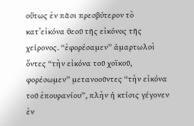οὕτως ἐν πᾶσι πρεσβύτερον τὸ κατ’εἰκόνα θεοῦ τῆς εἰκόνος τῆς χείρονος. “ἐφορέσαμεν” ἁμαρτωλοὶ ὄντες “τὴν εἰκόνα τοῦ χοϊκοῦ, φορέσωμεν” μετανοοῦντες “τὴν εἰκόνα τοῦ ἐπουρανίου”, πλὴν ἡ κτίσις γέγονεν ἐν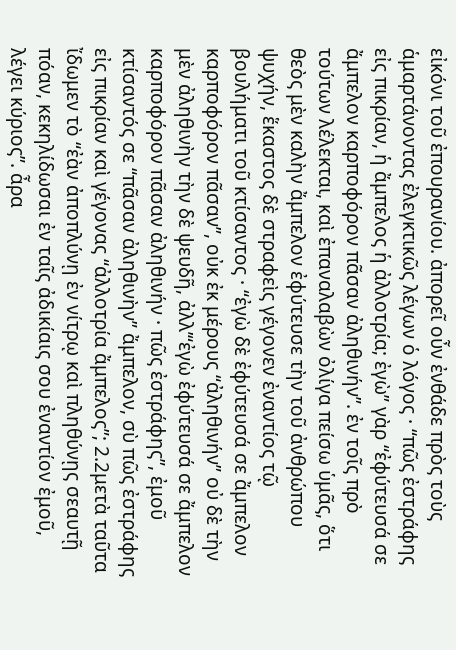εἰκόνι τοῦ ἐπουρανίου. ἀπορεῖ οὖν ἐνθάδε πρὸς τοὺς ἁμαρτάνοντας ἐλεγκτικῶς λέγων ὁ λόγος · “πῶς ἐστράφης εἰς πικρίαν, ἡ ἄμπελος ἡ ἀλλοτρία; ἐγὼ” γὰρ “ἐφύτευσά σε ἄμπελον καρποφόρον πᾶσαν ἀληθινήν”. ἐν τοῖς πρὸ τούτων λέλεκται, καὶ ἐπαναλαβὼν ὀλίγα πείσω ὑμᾶς, ὅτι θεὸς μὲν καλὴν ἄμπελον ἐφύτευσε τὴν τοῦ ἀνθρώπου ψυχήν, ἕκαστος δὲ στραφεὶς γέγονεν ἐναντίος τῷ βουλήματι τοῦ κτίσαντος · “ἐγὼ δὲ ἐφύτευσά σε ἄμπελον καρποφόρον πᾶσαν”, οὐκ ἐκ μέρους “ἀληθινήν” οὐ δὲ τὴν μὲν ἀληθινὴν τὴν δὲ ψευδῆ, ἀλλ’“ἐγὼ ἐφύτευσά σε ἄμπελον καρποφόρον πᾶσαν ἀληθινήν · πῶς ἐστράφης”, ἐμοῦ κτίσαντός σε “πᾶσαν ἀληθινὴν” ἄμπελον, σὺ πῶς ἐστράφης εἰς πικρίαν καὶ γέγονας “ἀλλοτρία ἄμπελος”; 2.2μετὰ ταῦτα ἴδωμεν τὸ “ἐὰν ἀποπλύνῃ ἐν νίτρῳ καὶ πληθύνῃς σεαυτῇ πόαν, κεκηλίδωσαι ἐν ταῖς ἀδικίαις σου ἐναντίον ἐμοῦ, λέγει κύριος”. ἆρα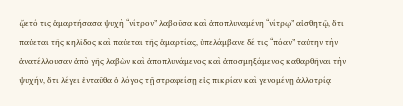ᾤετό τις ἁμαρτήσασα ψυχὴ “νίτρον” λαβοῦσα καὶ ἀποπλυναμένη “νίτρῳ” αἰσθητῷ, ὅτι παύεται τῆς κηλῖδος καὶ παύεται τῆς ἁμαρτίας, ὑπελάμβανε δέ τις “πόαν” ταύτην τὴν ἀνατέλλουσαν ἀπὸ γῆς λαβὼν καὶ ἀποπλυνάμενος καὶ ἀποσμηξάμενος καθαρθῆναι τὴν ψυχήν, ὅτι λέγει ἐνταῦθα ὁ λόγος τῇ στραφείσῃ εἰς πικρίαν καὶ γενομένῃ ἀλλοτρίᾳ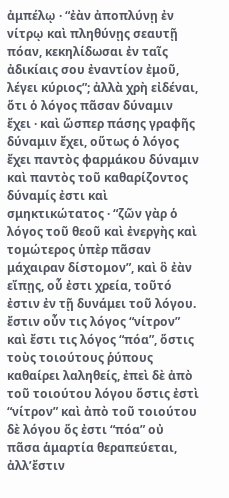ἀμπέλῳ · “ἐὰν ἀποπλύνῃ ἐν νίτρῳ καὶ πληθύνῃς σεαυτῇ πόαν, κεκηλίδωσαι ἐν ταῖς ἀδικίαις σου ἐναντίον ἐμοῦ, λέγει κύριος”; ἀλλὰ χρὴ εἰδέναι, ὅτι ὁ λόγος πᾶσαν δύναμιν ἔχει · καὶ ὥσπερ πάσης γραφῆς δύναμιν ἔχει, οὕτως ὁ λόγος ἔχει παντὸς φαρμάκου δύναμιν καὶ παντὸς τοῦ καθαρίζοντος δύναμίς ἐστι καὶ σμηκτικώτατος · “ζῶν γὰρ ὁ λόγος τοῦ θεοῦ καὶ ἐνεργὴς καὶ τομώτερος ὑπὲρ πᾶσαν μάχαιραν δίστομον”, καὶ ὃ ἐὰν εἴπῃς, οὗ ἐστι χρεία, τοῦτό ἐστιν ἐν τῇ δυνάμει τοῦ λόγου. ἔστιν οὖν τις λόγος “νίτρον” καὶ ἔστι τις λόγος “πόα”, ὅστις τοὺς τοιούτους ῥύπους καθαίρει λαληθείς, ἐπεὶ δὲ ἀπὸ τοῦ τοιούτου λόγου ὅστις ἐστὶ “νίτρον” καὶ ἀπὸ τοῦ τοιούτου δὲ λόγου ὅς ἐστι “πόα” οὐ πᾶσα ἁμαρτία θεραπεύεται, ἀλλ’ἔστιν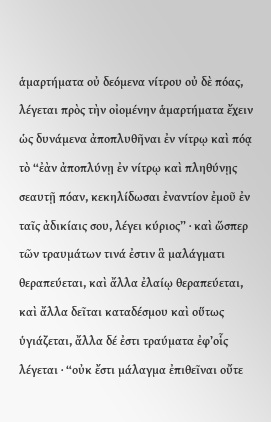ἁμαρτήματα οὐ δεόμενα νίτρου οὐ δὲ πόας, λέγεται πρὸς τὴν οἰομένην ἁμαρτήματα ἔχειν ὡς δυνάμενα ἀποπλυθῆναι ἐν νίτρῳ καὶ πόᾳ τὸ “ἐὰν ἀποπλύνῃ ἐν νίτρῳ καὶ πληθύνῃς σεαυτῇ πόαν, κεκηλίδωσαι ἐναντίον ἐμοῦ ἐν ταῖς ἀδικίαις σου, λέγει κύριος” · καὶ ὥσπερ τῶν τραυμάτων τινά ἐστιν ἃ μαλάγματι θεραπεύεται, καὶ ἄλλα ἐλαίῳ θεραπεύεται, καὶ ἄλλα δεῖται καταδέσμου καὶ οὕτως ὑγιάζεται, ἄλλα δέ ἐστι τραύματα ἐφ’οἷς λέγεται · “οὐκ ἔστι μάλαγμα ἐπιθεῖναι οὔτε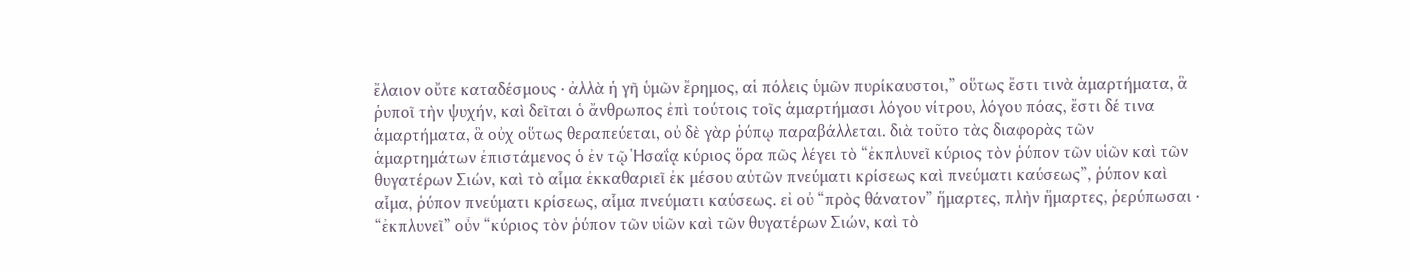ἔλαιον οὔτε καταδέσμους · ἀλλὰ ἡ γῆ ὑμῶν ἔρημος, αἱ πόλεις ὑμῶν πυρίκαυστοι,” οὕτως ἔστι τινὰ ἁμαρτήματα, ἃ ῥυποῖ τὴν ψυχήν, καὶ δεῖται ὁ ἄνθρωπος ἐπὶ τούτοις τοῖς ἁμαρτήμασι λόγου νίτρου, λόγου πόας, ἔστι δέ τινα ἁμαρτήματα, ἃ οὐχ οὕτως θεραπεύεται, οὐ δὲ γὰρ ῥύπῳ παραβάλλεται. διὰ τοῦτο τὰς διαφορὰς τῶν ἁμαρτημάτων ἐπιστάμενος ὁ ἐν τῷ Ἡσαΐᾳ κύριος ὅρα πῶς λέγει τὸ “ἐκπλυνεῖ κύριος τὸν ῥύπον τῶν υἱῶν καὶ τῶν θυγατέρων Σιών, καὶ τὸ αἷμα ἐκκαθαριεῖ ἐκ μέσου αὐτῶν πνεύματι κρίσεως καὶ πνεύματι καύσεως”, ῥύπον καὶ αἷμα, ῥύπον πνεύματι κρίσεως, αἷμα πνεύματι καύσεως. εἰ οὐ “πρὸς θάνατον” ἥμαρτες, πλὴν ἥμαρτες, ῥερύπωσαι · “ἐκπλυνεῖ” οὖν “κύριος τὸν ῥύπον τῶν υἱῶν καὶ τῶν θυγατέρων Σιών, καὶ τὸ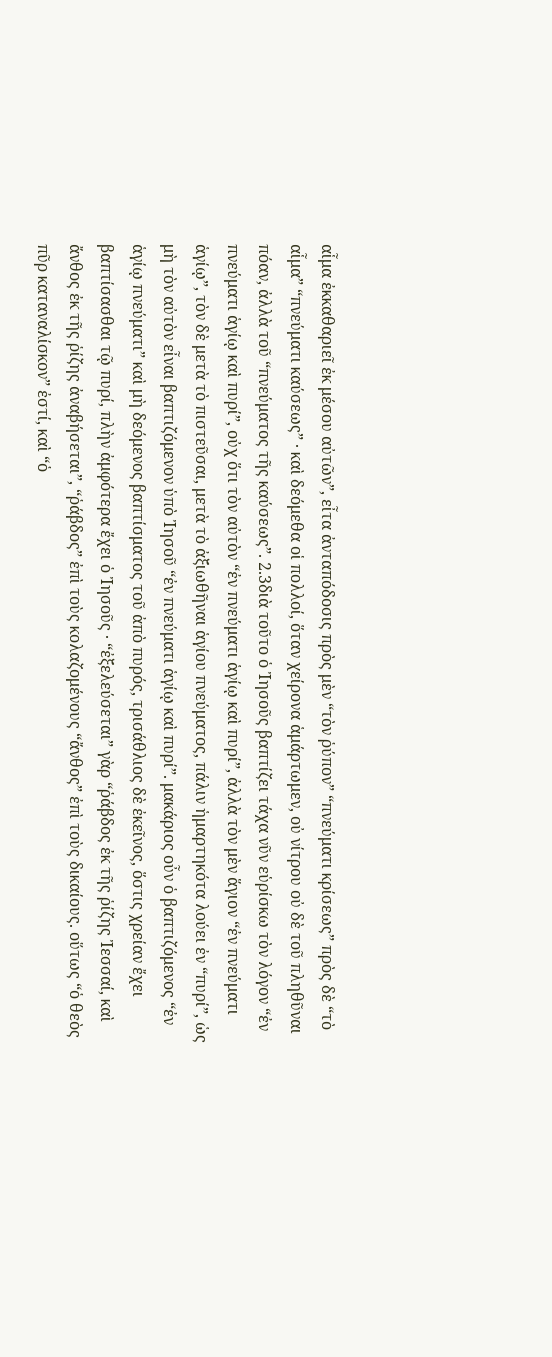αἷμα ἐκκαθαριεῖ ἐκ μέσου αὐτῶν”, εἶτα ἀνταπόδοσις πρὸς μὲν “τὸν ῥύπον” “πνεύματι κρίσεως” πρὸς δὲ “τὸ αἷμα” “πνεύματι καύσεως” · καὶ δεόμεθα οἱ πολλοί, ὅταν χείρονα ἁμάρτωμεν, οὐ νίτρου οὐ δὲ τοῦ πληθῦναι πόαν, ἀλλὰ τοῦ “πνεύματος τῆς καύσεως”. 2.3διὰ τοῦτο ὁ Ἰησοῦς βαπτίζει τάχα νῦν εὑρίσκω τὸν λόγον “ἐν πνεύματι ἁγίῳ καὶ πυρί”, οὐχ ὅτι τὸν αὐτὸν “ἐν πνεύματι ἁγίῳ καὶ πυρί”, ἀλλὰ τὸν μὲν ἅγιον “ἐν πνεύματι ἁγίῳ”, τὸν δὲ μετὰ τὸ πιστεῦσαι, μετὰ τὸ ἀξιωθῆναι ἁγίου πνεύματος, πάλιν ἡμαρτηκότα λούει ἐν “πυρί”, ὡς μὴ τὸν αὐτὸν εἶναι βαπτιζόμενον ὑπὸ Ἰησοῦ “ἐν πνεύματι ἁγίῳ καὶ πυρί”. μακάριος οὖν ὁ βαπτιζόμενος “ἐν ἁγίῳ πνεύματι” καὶ μὴ δεόμενος βαπτίσματος τοῦ ἀπὸ πυρός, τρισάθλιος δὲ ἐκεῖνος, ὅστις χρείαν ἔχει βαπτίσασθαι τῷ πυρί, πλὴν ἀμφότερα ἔχει ὁ Ἰησοῦς · “ἐξελεύσεται” γὰρ “ῥάβδος ἐκ τῆς ῥίζης Ἰεσσαί, καὶ ἄνθος ἐκ τῆς ῥίζης ἀναβήσεται”, “ῥάβδος” ἐπὶ τοὺς κολαζομένους “ἄνθος” ἐπὶ τοὺς δικαίους. οὕτως “ὁ θεὸς πῦρ καταναλίσκον” ἐστί, καὶ “ὁ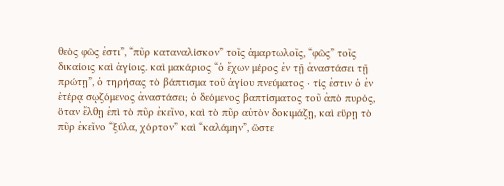θεὸς φῶς ἐστι”, “πῦρ καταναλίσκον” τοῖς ἁμαρτωλοῖς, “φῶς” τοῖς δικαίοις καὶ ἁγίοις. καὶ μακάριος “ὁ ἔχων μέρος ἐν τῇ ἀναστάσει τῇ πρώτῃ”, ὁ τηρήσας τὸ βάπτισμα τοῦ ἁγίου πνεύματος · τίς ἐστιν ὁ ἐν ἑτέρᾳ σῳζόμενος ἀναστάσει; ὁ δεόμενος βαπτίσματος τοῦ ἀπὸ πυρός, ὅταν ἔλθῃ ἐπὶ τὸ πῦρ ἐκεῖνο, καὶ τὸ πῦρ αὐτὸν δοκιμάζῃ, καὶ εὕρῃ τὸ πῦρ ἐκεῖνο “ξύλα, χόρτον” καὶ “καλάμην”, ὥστε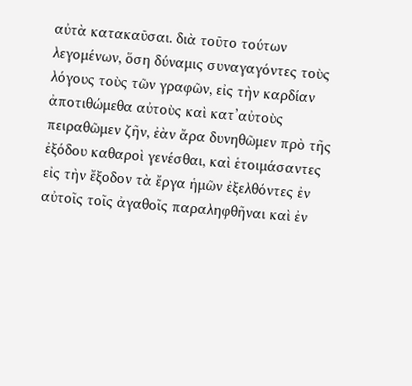αὐτὰ κατακαῦσαι. διὰ τοῦτο τούτων λεγομένων, ὅση δύναμις συναγαγόντες τοὺς λόγους τοὺς τῶν γραφῶν, εἰς τὴν καρδίαν ἀποτιθώμεθα αὐτοὺς καὶ κατ’αὐτοὺς πειραθῶμεν ζῆν, ἐὰν ἄρα δυνηθῶμεν πρὸ τῆς ἐξόδου καθαροὶ γενέσθαι, καὶ ἑτοιμάσαντες εἰς τὴν ἔξοδον τὰ ἔργα ἡμῶν ἐξελθόντες ἐν αὐτοῖς τοῖς ἀγαθοῖς παραληφθῆναι καὶ ἐν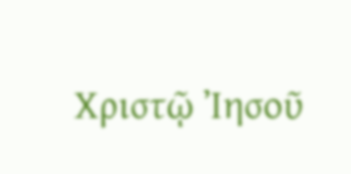Χριστῷ Ἰησοῦ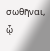σωθῆναι, ᾧ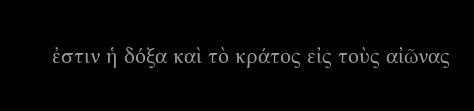ἐστιν ἡ δόξα καὶ τὸ κράτος εἰς τοὺς αἰῶνας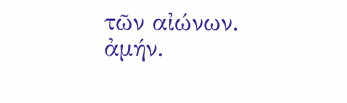τῶν αἰώνων. ἀμήν.